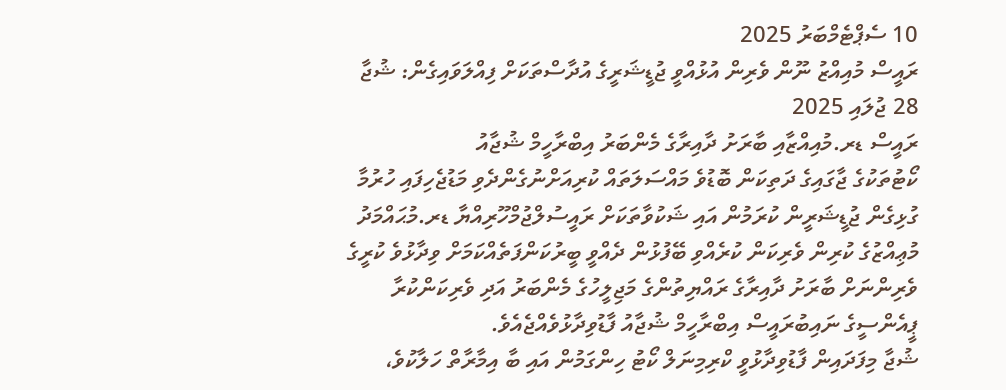10 ސެޕްޓެމްބަރު 2025
ރައީސް މުއިއްޒު ނޫން ވެރިން އުޅުއްވީ ޖުޑީޝަރީގެ އުދާސްތަކަށް ފިއްލަވައިގެން: ޝުޖާ
28 ޖުލައި 2025
ރައީސް ޑރ.މުއިއްޒާއި ބާރަށު ދާއިރާގެ މެންބަރު އިބްރާހީމް ޝުޖާއު
ކޯޓުތަކުގެ ޖާގައިގެ ދަތިކަން ބޮޑުވެ މައްސަލަތައް ކުރިއަށްނުގެންދެވި މަޑުޖެހިފައި ހުރުމާ ގުޅިގެން ޖުޑީޝަރީން ކުރަމުން އައި ޝަކުވާތަކަށް ރައީސުލްޖުމްހޫރިއްޔާ ޑރ.މުޙައްމަދު މުޢިއްޒުގެ ކުރިން ވެރިކަން ކުރެއްވި ބޭފުޅުން ދެއްވީ ބީރުކަންފަތެއްކަމަށް ވިދާޅުވެ ކުރީގެ ވެރިންނަށް ބާރަށު ދާއިރާގެ ރައްޔިތުންގެ މަޖިލީހުގެ މެންބަރު އަދި ވެރިކަންކުރާ ޕީއެންސީގެ ނައިބުރައީސް އިބްރާހީމް ޝުޖާއު ފާޑުވިދާޅުވެއްޖެއެވެ.
ޝުޖާ މިފަދައިން ފާޑުވިދާޅުވީ ކްރިމިނަލް ކޯޓު ހިންގަމުން އައި ބާ އިމާރާތް ހަލާކުވެ،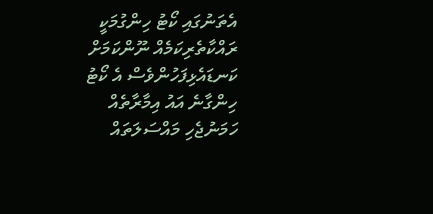އެތަނުގައި ކޯޓު ހިންގުމަކީ ރައްކާތެރިކަމެއް ނޫންކަމަށް ކަނޑައެޅިފަހުންވެސް އެ ކޯޓު ހިންގާނެ އައު އިމާރާތެއް ހަމަނުޖެހި މައްސަލަތައް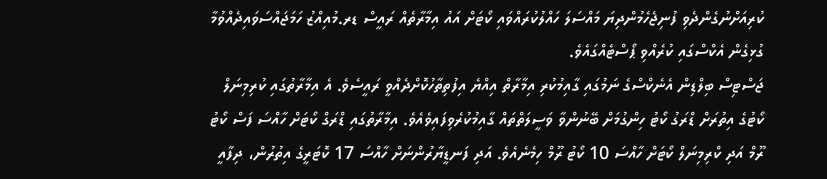ކުރިއަށްނުގެންދެވި ފުނިޖެހެމުންދިޔަ މައްސަލަ ހައްލުކުރައްވައި ކޯޓަށް އައު އިމާރާތެއް ރައީސް ޑރ.މުއިއްޒު ހަމަޖައްސަވައިދެއްވުމާ ގުޅިގެން އެކްސްގައި ކުރެއްވި ޕޯސްޓެއްގައެވެ.
ޖަސްޓިސް ބިލްޑިން އެނެކްސްގެ ނަމުގައި ގާއިމުކުރި އިމާރާތް އިއްޔެ އިފުތިތާހުކޮށްދެއްވީ ރައީސެވެ. އެ އިމާރާތުގައި ކުރިމިނަލް ކޯޓުގެ އިތުރަށް ޑްރަގު ކޯޓު ހިންގުމަށް ބޭނުންވާ ވަސީލަތްތައް ގާއިމުކުރެވިފައިވެއެވެ. އިމާރާތުގައި ޑްރަގް ކޯޓަށް ހާއްސަ ފަސް ކޯޓު ރޫމް އަދި ކްރިމިނަލް ކޯޓަށް ހާއްސަ 10 ކޯޓު ރޫމް ހިމެނެއެވެ. އަދި ފަނޑީޔާރުންނަށް ހާއްސަ 17 ކޮޓަރީގެ އިތުރުން، ދިފާއީ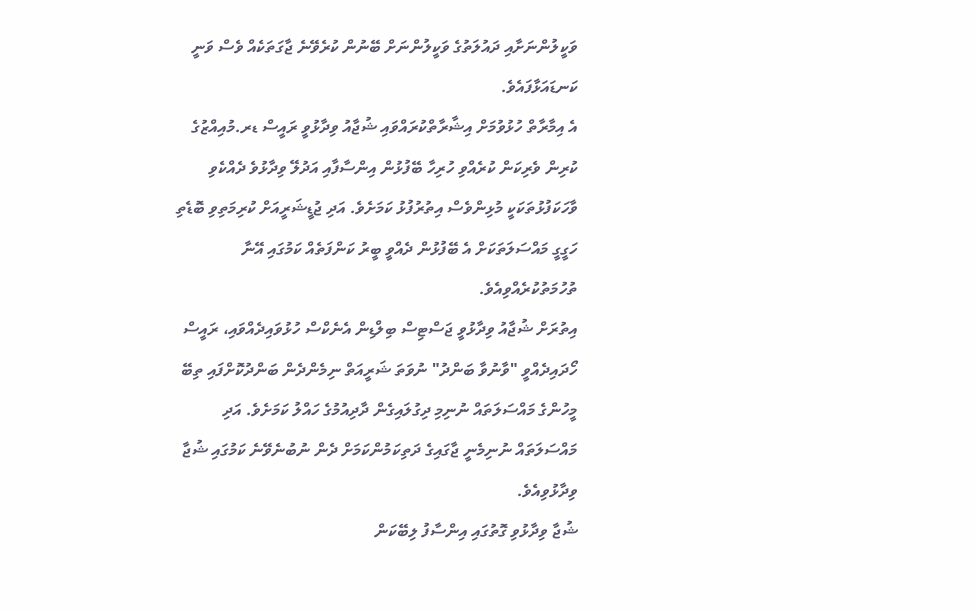ވަކީލުންނަށާއި ދައުލަތުގެ ވަކީލުންނަށް ބޭނުން ކުރެވޭނެ ޖާގަތަކެއް ވެސް ވަނީ ކަނޑައަޅާފައެވެ.
އެ އިމާރާތް ހުޅުވުމަށް އިޝާރާތްކުރައްވައި ޝުޖާއު ވިދާޅުވީ ރައީސް ޑރ.މުއިއްޒުގެ ކުރިން ވެރިކަން ކުރެއްވި ހުރިހާ ބޭފުޅުން އިންސާފާއި އަދުލޭ ވިދާޅުވެ ދެއްކެވި ވާހަކަފުޅުތަކަކީ މުޅިންވެސް އިތުރުފުޅު ކަމަށެވެ. އަދި ޖުޑީޝަރީއަށް ކުރިމަތިވި ބޮޑެތި ހަގީގީ މައްސަލަތަކަށް އެ ބޭފުޅުން ދެއްވީ ބީރު ކަންފަތެއް ކަމުގައި އޭނާ ތުހުމަތުކުރެއްވިއެވެ.
އިތުރަށް ޝުޖާއު ވިދާޅުވީ ޖަސްޓިސް ބިލްޑިން އެނެކްސް ހުޅުވައިދެއްވައި، ރައީސް ހޯދައިދެއްވީ "ވާނުވާ ބަންދު" ނުވަތަ ޝަރީއަތް ނިމެންދެން ބަންދުކޮށްފައި ތިބޭ މީހުންގެ މައްސަލަތައް ނުނިމި ދިގުލައިގެން ދާދިއުމުގެ ހައްލު ކަމަށެވެ. އަދި މައްސަލަތައް ނުނިމެނީ ޖާގައިގެ ދަތިކަމުންކަމަށް ދެން ނުބުނެވޭނެ ކަމުގައި ޝުޖާ ވިދާޅުވިއެވެ.
ޝުޖާ ވިދާޅުވި ގޮތުގައި އިންސާފު ލިބޭކަން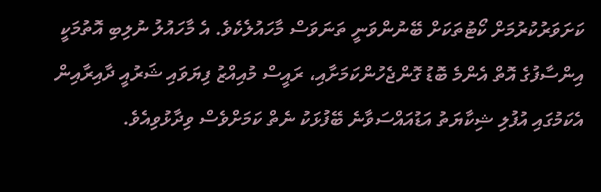ކަށަވަރުކުރުމަށް ކޯޓުތަކަށް ބޭނުންވަނީ ތަނަވަސް މާހައުލެކެވެ. އެ މާހައުލު ނުލިބި އޮތުމަކީ އިންސާފުގެ އޮތް އެންމެ ބޮޑު ގޮންޖެހުންކަމަށާއި، ރައީސް މުއިއްޒު ފިޔަވައި ޝަރުއީ ދާއިރާއިން އެކަމުގައި އުފުލި ޝިކާޔަތު އަޑުއައްސަވާނެ ބޭފުޅަކު ނެތް ކަމަށްވެސް ވިދާޅުވިއެވެ.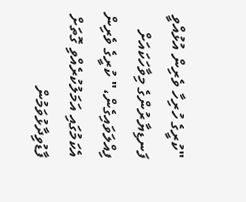"ކުރީގެ ހުރިހާ ވެރިން އުޅުއްވީ ފަނޑިޔާރުންގެ މިވާހަކައަށް ފިއްލަވައިގެން،" ކުރީގެ ވެރިން އެކަމުގައި އަމަލުކުރެއްވި ގޮތަށް ފާޑުވިދާޅުވަމުން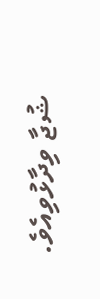ޝުޖާ ވިދާޅުވިއެވެ.